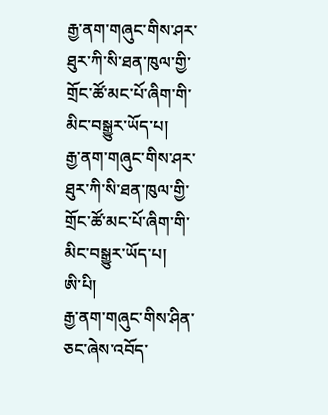རྒྱ་ནག་གཞུང་གིས་ཤར་ཐུར་ཀི་སི་ཐན་ཁུལ་གྱི་གྲོང་ཚོ་མང་པོ་ཞིག་གི་མིང་བསྒྱུར་ཡོད་པ།
རྒྱ་ནག་གཞུང་གིས་ཤར་ཐུར་ཀི་སི་ཐན་ཁུལ་གྱི་གྲོང་ཚོ་མང་པོ་ཞིག་གི་མིང་བསྒྱུར་ཡོད་པ།
ཨི་པི།
རྒྱ་ནག་གཞུང་གིས་ཤིན་ཅང་ཞེས་འབོད་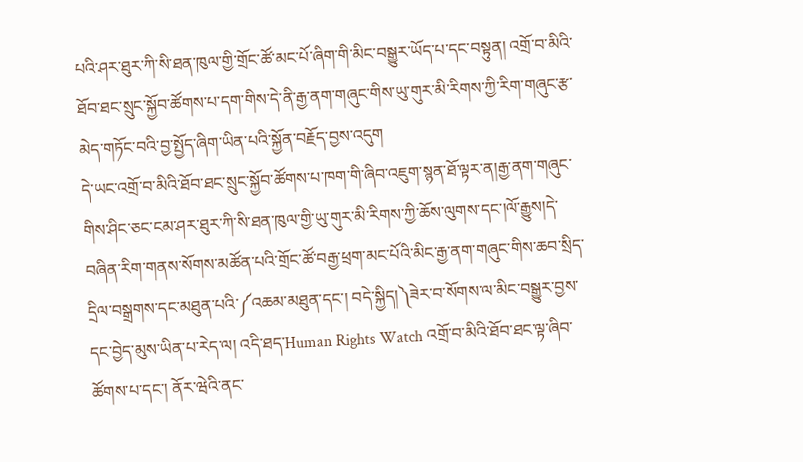པའི་ཤར་ཐུར་ཀི་སི་ཐན་ཁུལ་གྱི་གྲོང་ཚོ་མང་པོ་ཞིག་གི་མིང་བསྒྱུར་ཡོད་པ་དང་བསྟུན། འགྲོ་བ་མིའི་ཐོབ་ཐང་སྲུང་སྐྱོབ་ཚོགས་པ་དག་གིས་དེ་ནི་རྒྱ་ནག་གཞུང་གིས་ཡུ་གུར་མི་རིགས་ཀྱི་རིག་གཞུང་རྩ་མེད་གཏོང་བའི་བྱ་སྤྱོད་ཞིག་ཡིན་པའི་སྐྱོན་བརྗོད་བྱས་འདུག
དེ་ཡང་འགྲོ་བ་མིའི་ཐོབ་ཐང་སྲུང་སྐྱོབ་ཚོགས་པ་ཁག་གི་ཞིབ་འཇུག་སྙན་ཐོ་ལྟར་ན།རྒྱ་ནག་གཞུང་གིས་ཤིང་ཅང་ངམ་ཤར་ཐུར་ཀི་སི་ཐན་ཁུལ་གྱི་ཡུ་གུར་མི་རིགས་ཀྱི་ཆོས་ལུགས་དང་།ལོ་རྒྱུས།དེ་བཞིན་རིག་གནས་སོགས་མཚོན་པའི་གྲོང་ཚོ་བརྒྱ་ཕྲག་མང་པོའི་མིང་རྒྱ་ནག་གཞུང་གིས་ཆབ་སྲིད་དྲིལ་བསྒྲགས་དང་མཐུན་པའི་༼འཆམ་མཐུན་དང་། བདེ་སྐྱིད།༽ཟེར་བ་སོགས་ལ་མིང་བསྒྱུར་བྱས་དང་བྱེད་མུས་ཡིན་པ་རེད་ལ། འདི་ཐད་Human Rights Watch འགྲོ་བ་མིའི་ཐོབ་ཐང་ལྟ་ཞིབ་ཚོགས་པ་དང་། ནོར་ཝེའི་ནང་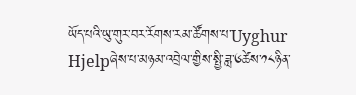ཡོད་པའི་ཡུ་གུར་བར་རོགས་རམ་ཚོགས་པ་Uyghur Hjelpཞེས་པ་མཉམ་འབྲེལ་གྱིས་སྤྱི་ཟླ་༦ཚེས་༡༨ཉིན་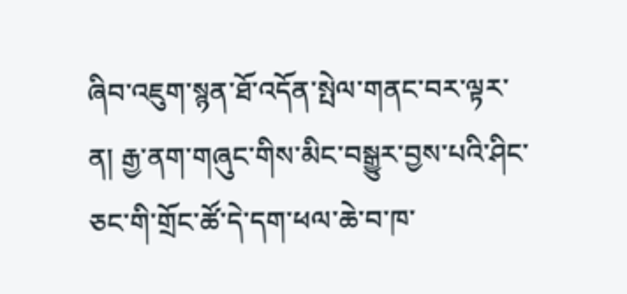ཞིབ་འཇུག་སྙན་ཐོ་འདོན་སྤེལ་གནང་བར་ལྟར་ན། རྒྱ་ནག་གཞུང་གིས་མིང་བསྒྱུར་བྱས་པའི་ཤིང་ཅང་གི་གྲོང་ཚོ་དེ་དག་ཕལ་ཆེ་བ་ཁ་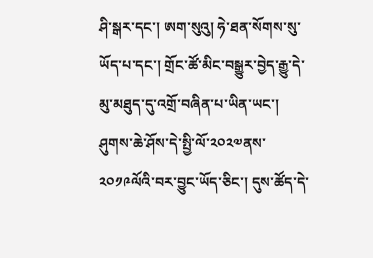ཤི་སྒར་དང་། ཨག་སུའུ། ཧེ་ཐན་སོགས་སུ་ཡོད་པ་དང་། གྲོང་ཚོ་མིང་བསྒྱུར་བྱེད་རྒྱུ་དེ་མུ་མཐུད་དུ་འགྲོ་བཞིན་པ་ཡིན་ཡང་། ཤུགས་ཆེ་ཤོས་དེ་སྤྱི་ལོ་༢༠༢༧ནས་༢༠༡༩ལོའི་བར་བྱུང་ཡོད་ཅིང་། དུས་ཚོད་དེ་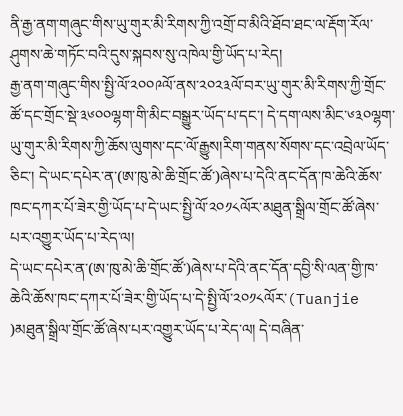ནི་རྒྱ་ནག་གཞུང་གིས་ཡུ་གུར་མི་རིགས་ཀྱི་འགྲོ་བ་མིའི་ཐོབ་ཐང་ལ་རྡོག་རོལ་ཤུགས་ཆེ་གཏོང་བའི་དུས་སྐབས་སུ་འཁེལ་གྱི་ཡོད་པ་རེད།
རྒྱ་ནག་གཞུང་གིས་སྤྱི་ལོ་༢༠༠༩ལོ་ནས་༢༠༢༣ལོ་བར་ཡུ་གུར་མི་རིགས་ཀྱི་གྲོང་ཚོ་དང་གྲོང་སྡེ་༣༦༠༠ལྷག་གི་མིང་བསྒྱུར་ཡོད་པ་དང་། དེ་དག་ལས་མིང་༦༣༠ལྷག་ཡུ་གུར་མི་རིགས་ཀྱི་ཆོས་ལུགས་དང་ལོ་རྒྱུས།རིག་གནས་སོགས་དང་འབྲེལ་ཡོད་ཅིང་། དེ་ཡང་དཔེར་ན་(ཨ་ཁུ་མེ་ཆི་གྲོང་ཚོ་)ཞེས་པ་དེའི་ནང་དོན་ཁ་ཆེའི་ཆོས་ཁང་དཀར་པོ་ཟེར་གྱི་ཡོད་པ་དེ་ཡང་སྤྱི་ལོ་༢༠༡༨ལོར་མཐུན་སྒྲིལ་གྲོང་ཚོ་ཞེས་པར་འགྱུར་ཡོད་པ་རེད་ལ།
དེ་ཡང་དཔེར་ན་(ཨ་ཁུ་མེ་ཆི་གྲོང་ཚོ་)ཞེས་པ་དེའི་ནང་དོན་དབྱི་སི་ལན་གྱི་ཁ་ཆེའི་ཆོས་ཁང་དཀར་པོ་ཟེར་གྱི་ཡོད་པ་དེ་སྤྱི་ལོ་༢༠༡༨ལོར་(Tuanjie )མཐུན་སྒྲིལ་གྲོང་ཚོ་ཞེས་པར་འགྱུར་ཡོད་པ་རེད་ལ། དེ་བཞིན་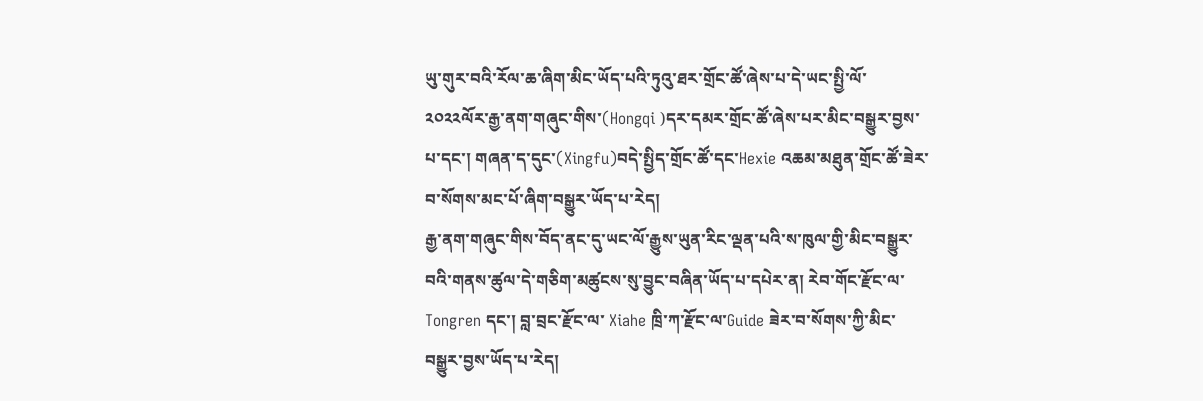ཡུ་གུར་བའི་རོལ་ཆ་ཞིག་མིང་ཡོད་པའི་ཏུའུ་ཐར་གྲོང་ཚོ་ཞེས་པ་དེ་ཡང་སྤྱི་ལོ་༢༠༢༢ལོར་རྒྱ་ནག་གཞུང་གིས་(Hongqi )དར་དམར་གྲོང་ཚོ་ཞེས་པར་མིང་བསྒྱུར་བྱས་པ་དང་། གཞན་ད་དུང་(Xingfu)བདེ་སྤྱིད་གྲོང་ཚོ་དང་Hexie འཆམ་མཐུན་གྲོང་ཚོ་ཟེར་བ་སོགས་མང་པོ་ཞིག་བསྒྱུར་ཡོད་པ་རེད།
རྒྱ་ནག་གཞུང་གིས་བོད་ནང་དུ་ཡང་ལོ་རྒྱུས་ཡུན་རིང་ལྡན་པའི་ས་ཁུལ་གྱི་མིང་བསྒྱུར་བའི་གནས་ཚུལ་དེ་གཅིག་མཚུངས་སུ་བྱུང་བཞིན་ཡོད་པ་དཔེར་ན། རེབ་གོང་རྫོང་ལ་ Tongren དང་། བླ་བྲང་རྫོང་ལ་ Xiahe ཁྲི་ཀ་རྫོང་ལ་Guide ཟེར་བ་སོགས་ཀྱི་མིང་བསྒྱུར་བྱས་ཡོད་པ་རེད།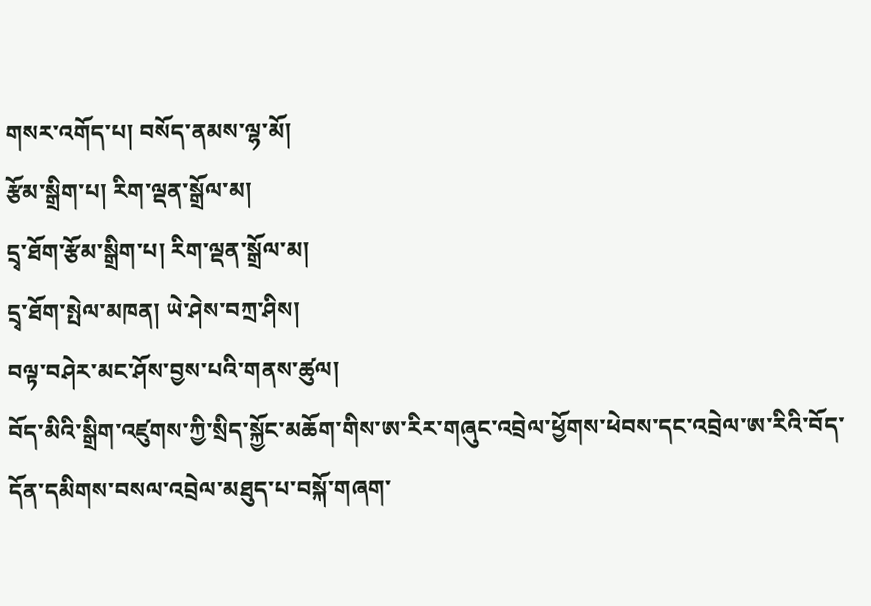གསར་འགོད་པ། བསོད་ནམས་ལྷ་མོ།
རྩོམ་སྒྲིག་པ། རིག་ལྡན་སྒྲོལ་མ།
དྲྭ་ཐོག་རྩོམ་སྒྲིག་པ། རིག་ལྡན་སྒྲོལ་མ།
དྲྭ་ཐོག་སྤེལ་མཁན། ཡེ་ཤེས་བཀྲ་ཤིས།
བལྟ་བཤེར་མང་ཤོས་བྱས་པའི་གནས་ཚུལ།
བོད་མིའི་སྒྲིག་འཛུགས་ཀྱི་སྲིད་སྐྱོང་མཆོག་གིས་ཨ་རིར་གཞུང་འབྲེལ་ཕྱོགས་ཕེབས་དང་འབྲེལ་ཨ་རིའི་བོད་དོན་དམིགས་བསལ་འབྲེལ་མཐུད་པ་བསྐོ་གཞག་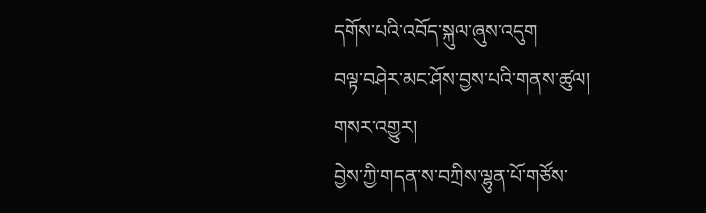དགོས་པའི་འབོད་སྐུལ་ཞུས་འདུག
བལྟ་བཤེར་མང་ཤོས་བྱས་པའི་གནས་ཚུལ།
གསར་འགྱུར།
བྱེས་ཀྱི་གདན་ས་བཀྲིས་ལྷུན་པོ་གཙོས་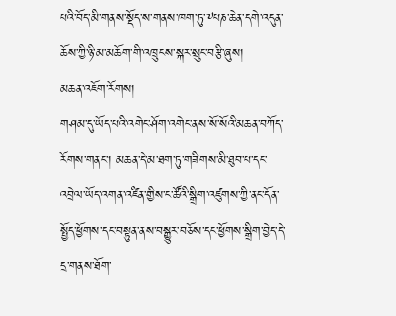པའི་བོད་མི་གནས་སྡོད་ས་གནས་ཁག་ཏུ་༸པཎ་ཆེན་དགེ་འདུན་ཆོས་ཀྱི་ཉི་མ་མཆོག་གི་འཁྲུངས་སྐར་སྲུང་བརྩི་ཞུས།
མཆན་འཇོག་རོགས།
གཤམ་དུ་ཡོད་པའི་འགེང་ཤོག་འགེང་ནས་སོ་སོའི་མཆན་བཀོད་རོགས་གནང་། མཆན་དེ་མ་ཐག་ཏུ་གཟིགས་མི་ཐུབ་པ་དང་འབྲེལ་ཡོད་འགན་འཛིན་གྱིས་ང་ཚོའི་སྒྲིག་འཛུགས་ཀྱི་ནང་དོན་སྤྱོད་ཕྱོགས་དང་བསྟུན་ནས་བསྒྱུར་བཅོས་དང་ཕྱོགས་སྒྲིག་བྱེད་དེ་དྲ་གནས་ཐོག་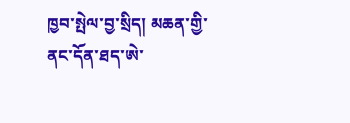ཁྱབ་སྤེལ་བྱ་སྲིད། མཆན་གྱི་ནང་དོན་ཐད་ཨེ་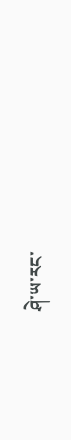ཤེ་ཡ་རང་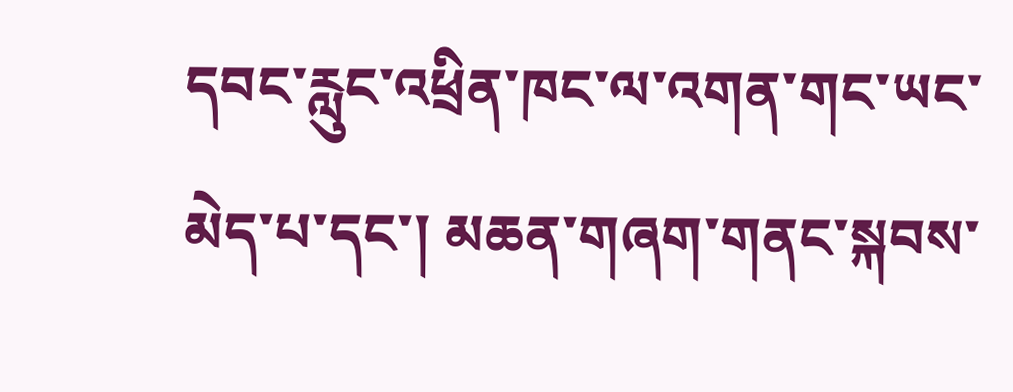དབང་རླུང་འཕྲིན་ཁང་ལ་འགན་གང་ཡང་མེད་པ་དང་། མཆན་གཞག་གནང་སྐབས་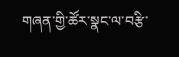གཞན་གྱི་ཚོར་སྣང་ལ་བརྩི་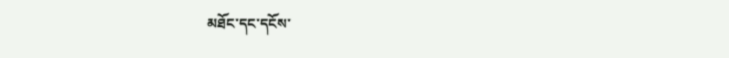མཐོང་དང་དངོས་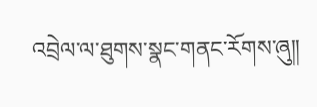འབྲེལ་ལ་ཐུགས་སྣང་གནང་རོགས་ཞུ༎